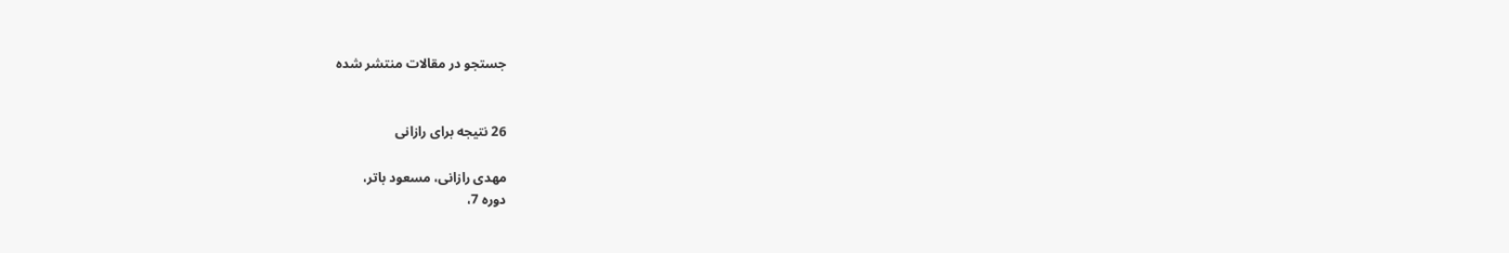جستجو در مقالات منتشر شده


26 نتیجه برای رازانی

مهدی رازانی، مسعود باتر،
دوره 7،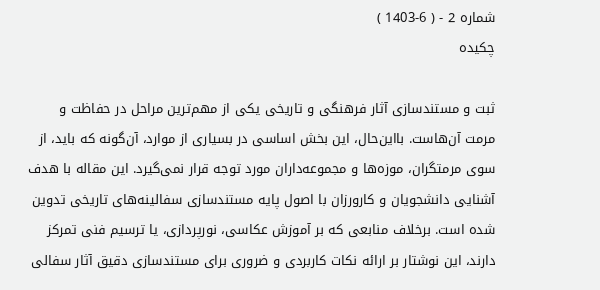شماره 2 - ( 6-1403 )
چکیده

ثبت و مستندسازی آثار فرهنگی و تاریخی یکی از مهم‌ترین مراحل در حفاظت و مرمت آن‌هاست. بااین‌حال، این بخش اساسی در بسیاری از موارد، آن‌گونه که باید، از سوی مرمتگران، موزه‌ها و مجموعه‌داران مورد توجه قرار نمی‌گیرد. این مقاله با هدف آشنایی دانشجویان و کارورزان با اصول پایه مستندسازی سفالینه‌های تاریخی تدوین شده است. برخلاف منابعی که بر آموزش عکاسی، نورپردازی، یا ترسیم فنی تمرکز دارند، این نوشتار بر ارائه نکات کاربردی و ضروری برای مستندسازی دقیق آثار سفالی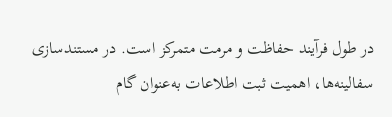در طول فرآیند حفاظت و مرمت متمرکز است. در مستندسازی سفالینه‌ها، اهمیت ثبت اطلاعات به‌عنوان گام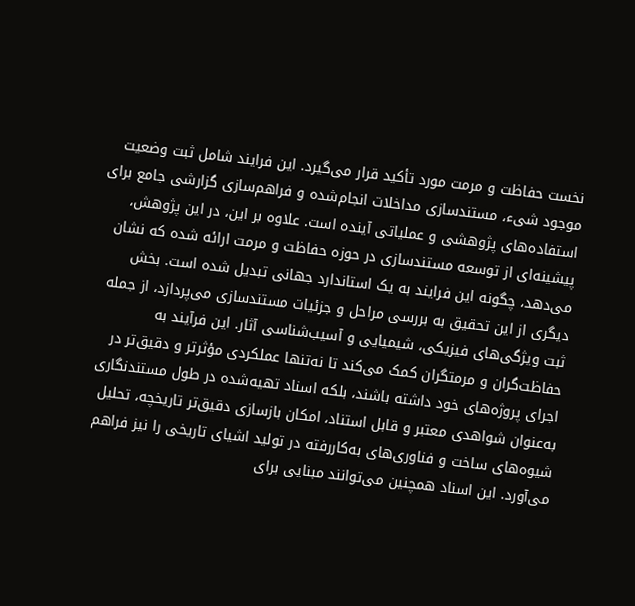نخست حفاظت و مرمت مورد تأکید قرار می‌گیرد. این فرایند شامل ثبت وضعیت موجود شیء، مستندسازی مداخلات انجام‌شده و فراهم‌سازی گزارشی جامع برای استفاده‌های پژوهشی و عملیاتی آینده است. علاوه بر این، در این پژوهش، پیشینه‌ای از توسعه مستندسازی در حوزه حفاظت و مرمت ارائه شده که نشان می‌دهد، چگونه این فرایند به یک استاندارد جهانی تبدیل شده است. بخش دیگری از این تحقیق به بررسی مراحل و جزئیات مستندسازی می‌پردازد، از جمله ثبت ویژگی‌های فیزیکی، شیمیایی و آسیب‌شناسی آثار. این فرآیند به حفاظت‌گران و مرمتگران کمک می‌کند تا نه‌تنها عملکردی مؤثرتر و دقیق‌تر در اجرای پروژه‌های خود داشته باشند، بلکه اسناد تهیه‌شده در طول مستندنگاری به‌عنوان شواهدی معتبر و قابل استناد، امکان بازسازی دقیق‌تر تاریخچه، تحلیل شیوه‌های ساخت و فناوری‌های به‌کاررفته در تولید اشیای تاریخی را نیز فراهم می‌آورد. این اسناد همچنین می‌توانند مبنایی برای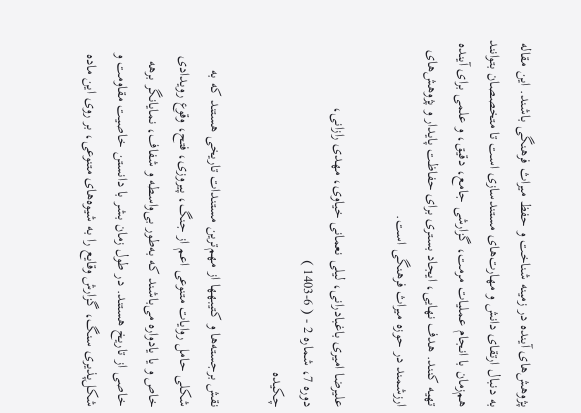پژوهش‌های آینده در زمینه شناخت و حفظ میراث فرهنگی باشند. این مقاله به دنبال ارتقای دانش و مهارت‌های مستندسازی است تا متخصصان بتوانند هم‌زمان با انجام عملیات مرمت، گزارشی جامع، دقیق، و علمی برای آینده تهیه کنند. هدف نهایی، ایجاد بستری برای حفاظت پایدار و پژوهش‌های ارزشمند در حوزه میراث فرهنگی است.

علیرضا امیری باغبادرانی، لیلی نعمانی خیاوی، مهدی رازانی،
دوره 7، شماره 2 - ( 6-1403 )
چکیده

نقش برجسته‌ها و کتیبهها از مهم‌ترین مستندات تاریخی هستند که به شکلی حامل روایات متنوعی اعم از جنگ، پیروزی، فتح، وقوع رویدادی خاص و یا یادواره می‌باشند که به‌طور بی‌واسطه و شفاف، نمایانگر برهه خاصی از تاریخ هستند. در طول زمان بشر با دانستن خاصیت مقاومت و شکل‌پذیری سنگ، گزارش وقایع را به شیوه‌های متنوعی، بر روی این ماده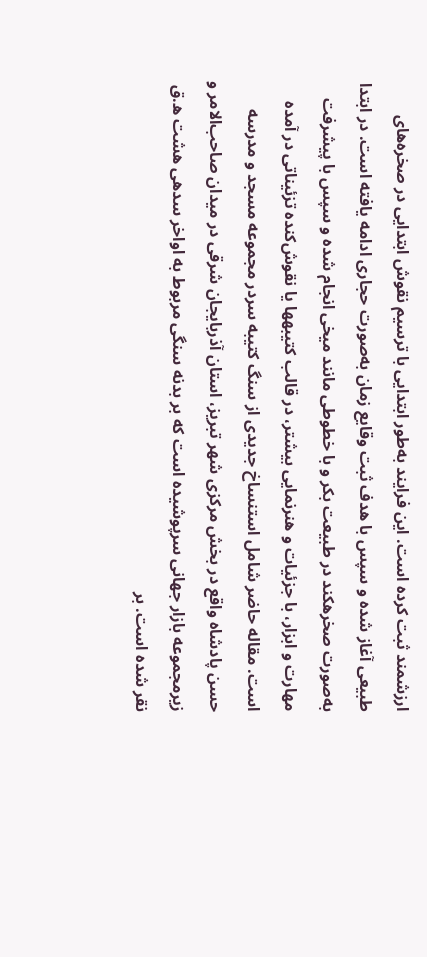ارزشمند ثبت کرده است. این فرایند به‌طور ابتدایی با ترسیم نقوش ابتدایی در صخره‌های طبیعی آغاز شده و سپس با هدف ثبت وقایع زمان به‌صورت حجاری ادامه یافته است. در ابتدا به‌صورت صخرهکند در طبیعت بکر و با خطوطی مانند میخی انجام ‌شده و سپس با پیشرفت مهارت و ابزار، با جزئیات و هنرنمایی بیشتر، در قالب کتیبهها یا نقوش‌کنده تزئیناتی در آمده است. مقاله حاضر شامل استنساخ جدیدی از سنگ کتیبه سردر مجموعه مسجد و مدرسه حسن پادشاه واقع در بخش مرکزی شهر تبریز، استان آذربایجان شرقی در میدان صاحب‌الامر و زیر‌مجموعه بازار جهانی سرپوشیده است که بر بدنه سنگی مربوط به اواخر سدهی هشت ه.ق نقر شده است. بر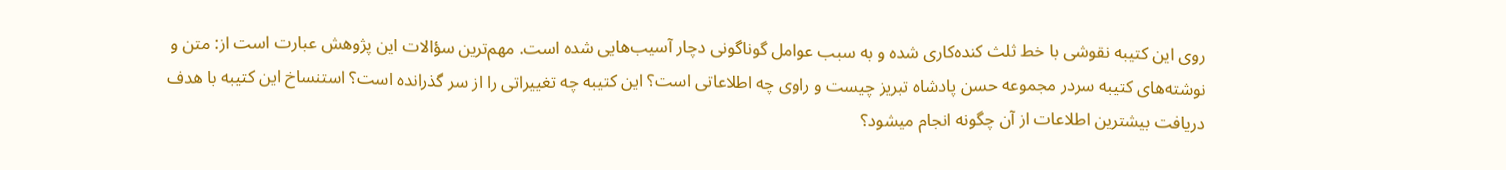روی این کتیبه نقوشی با خط ثلث کنده‌کاری‌ شده و به سبب عوامل گوناگونی دچار آسیب‌‌هایی شده است. مهم‌ترین سؤالات این پژوهش عبارت است از: متن و نوشته‌های کتیبه سردر مجموعه حسن پادشاه تبریز چیست و راوی چه اطلاعاتی است؟ این کتیبه چه تغییراتی را از سر گذرانده است؟ استنساخ این کتیبه با هدف دریافت بیشترین اطلاعات از آن چگونه انجام میشود؟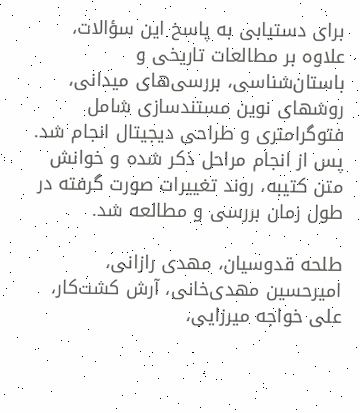برای دستیابی به پاسخ این سؤالات، علاوه بر مطالعات تاریخی و باستان‌شناسی، بررسی‌های میدانی، روشهای نوین مستندسازی شامل فتوگرامتری و طراحی دیجیتال انجام ‌شد. پس از انجام مراحل ذکر شده و خوانش متن کتیبه، روند تغییرات صورت گرفته در طول زمان بررسی و مطالعه شد.

طلحه قدوسیان، مهدی رازانی، امیرحسین مهدی‌خانی، آرش کشت‌کار، علی خواجه میرزایی،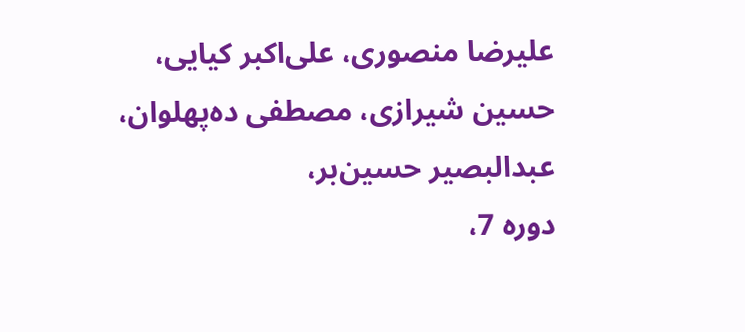علیرضا منصوری، علی‌اکبر کیایی، حسین شیرازی، مصطفی ده‌پهلوان، عبدالبصیر حسین‌بر،
دوره 7،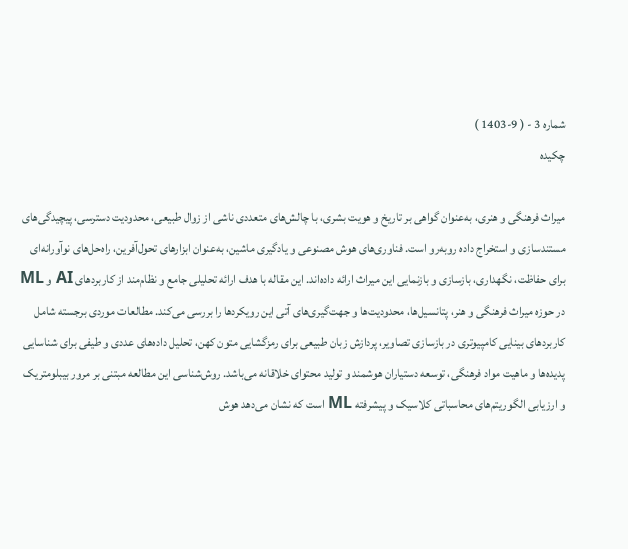شماره 3 - ( 9-1403 )
چکیده

میراث فرهنگی و هنری، به‌عنوان گواهی بر تاریخ و هویت بشری، با چالش‌های متعددی ناشی از زوال طبیعی، محدودیت دسترسی، پیچیدگی‌های مستندسازی و استخراج داده روبه‌رو است. فناوری‌های هوش مصنوعی و یادگیری ماشین، به‌عنوان ابزارهای تحول‌آفرین، راه‌حل‌های نوآورانه‌ای برای حفاظت، نگهداری، بازسازی و بازنمایی این میراث ارائه داده‌اند. این مقاله با هدف ارائه تحلیلی جامع و نظام‌مند از کاربردهای AI و ML در حوزه میراث فرهنگی و هنر، پتانسیل‌ها، محدودیت‌ها و جهت‌گیری‌های آتی این رویکردها را بررسی می‌کند. مطالعات موردی برجسته شامل کاربردهای بینایی کامپیوتری در بازسازی تصاویر، پردازش زبان طبیعی برای رمزگشایی متون کهن، تحلیل داده‌های عددی و طیفی برای شناسایی پدیده‌ها و ماهیت مواد فرهنگی، توسعه دستیاران هوشمند و تولید محتوای خلاقانه می‌باشد. روش‌شناسی این مطالعه مبتنی بر مرور بیبلومتریک و ارزیابی الگوریتم‌های محاسباتی کلاسیک و پیشرفته ML است که نشان می‌دهد هوش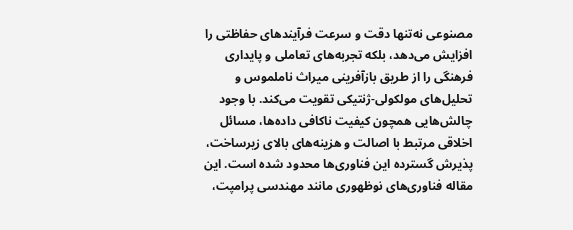مصنوعی نه‌تنها دقت و سرعت فرآیندهای حفاظتی را افزایش می‌دهد، بلکه تجربه‌های تعاملی و پایداری فرهنگی را از طریق بازآفرینی میراث ناملموس و تحلیل‌های مولکولی-ژنتیکی تقویت می‌کند. با وجود چالش‌هایی همچون کیفیت ناکافی داده‌ها، مسائل اخلاقی مرتبط با اصالت و هزینه‌های بالای زیرساخت، پذیرش گسترده این فناوری‌ها محدود شده است. این مقاله فناوری‌های نوظهوری مانند مهندسی پرامپت،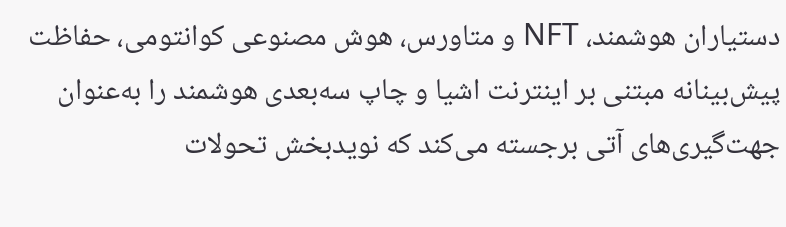دستیاران هوشمند، NFT و متاورس، هوش مصنوعی کوانتومی، حفاظت پیش‌بینانه مبتنی بر اینترنت اشیا و چاپ سه‌بعدی هوشمند را به‌عنوان جهت‌گیری‌های آتی برجسته می‌کند که نویدبخش تحولات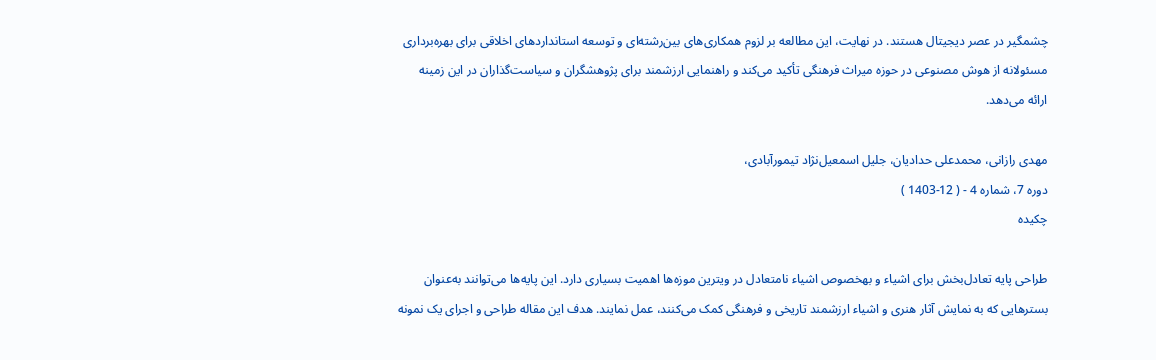چشمگیر در عصر دیجیتال هستند. در نهایت، این مطالعه بر لزوم همکاری‌های بین‌رشته‌ای و توسعه استانداردهای اخلاقی برای بهره‌برداری مسئولانه از هوش مصنوعی در حوزه میراث فرهنگی تأکید می‌کند و راهنمایی ارزشمند برای پژوهشگران و سیاست‌گذاران در این زمینه ارائه می‌دهد.

مهدی رازانی، محمدعلی حدادیان، جلیل اسمعیل‌نژاد تیمورآبادی،
دوره 7، شماره 4 - ( 12-1403 )
چکیده

طراحی پایه تعادل‌بخش برای اشیاء و بهخصوص اشیاء نامتعادل در ویترین موزه‌ها اهمیت بسیاری دارد. این پایه‌ها می‌توانند به‌عنوان بسترهایی که به نمایش آثار هنری و اشیاء ارزشمند تاریخی و فرهنگی کمک می‌کنند، عمل نمایند. هدف این مقاله طراحی و اجرای یک نمونه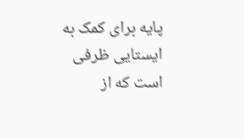پایه برای کمک به ایستایی ظرفی است که از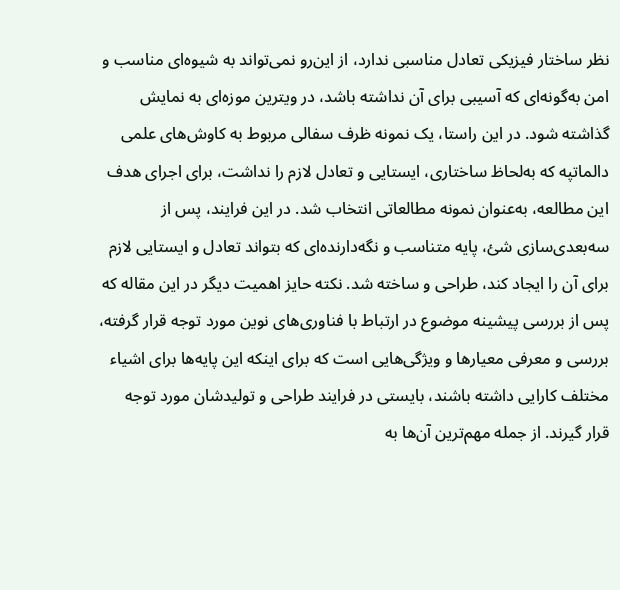نظر ساختار فیزیکی تعادل مناسبی ندارد، از این‌رو نمی‌تواند به شیوه‌ای مناسب و امن به‌گونه‌ای که آسیبی برای آن نداشته باشد، در ویترین موزه‌ای به نمایش گذاشته شود. در این راستا، یک نمونه ظرف سفالی مربوط به کاوش‌های علمی دالما‌تپه که به‌لحاظ ساختاری، ایستایی و تعادل لازم را نداشت، برای اجرای هدف این مطالعه، به‌عنوان نمونه مطالعاتی انتخاب شد. در این فرایند، پس از سه‌بعدی‌سازی شئ، پایه متناسب و نگه‌دارنده‌ای که بتواند تعادل و ایستایی لازم برای آن را ایجاد کند، طراحی و ساخته شد. نکته حایز اهمیت دیگر در این مقاله که پس از بررسی پیشینه موضوع در ارتباط با فناوری‌های نوین مورد توجه قرار گرفته، بررسی و معرفی معیارها و ویژگی‌هایی است که برای اینکه این پایه‌ها برای اشیاء مختلف کارایی داشته باشند، بایستی در فرایند طراحی و تولیدشان مورد توجه قرار گیرند. از جمله مهم‌ترین آن‌ها به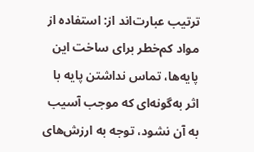ترتیب عبارت‌اند از: استفاده از مواد کم‌خطر برای ساخت این پایه‌ها، تماس نداشتن پایه با اثر به‌گونه‌ای که موجب آسیب به آن نشود، توجه به ارزش‌های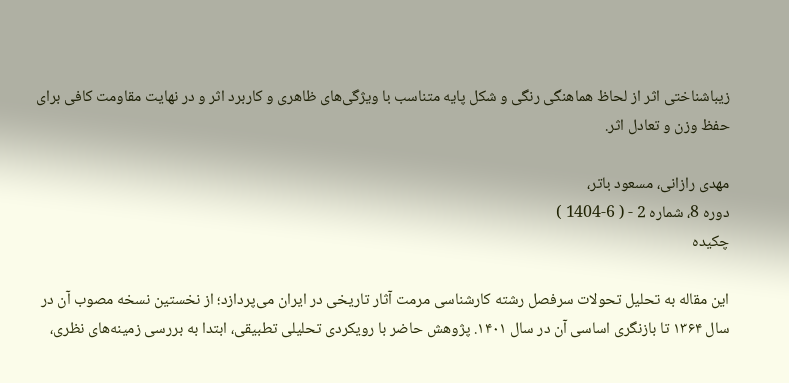زیباشناختی اثر از لحاظ هماهنگی رنگی و شکل پایه متناسب با ویژگی‌های ظاهری و کاربرد اثر و در نهایت مقاومت کافی برای حفظ وزن و تعادل اثر.

مهدی رازانی، مسعود باتر،
دوره 8، شماره 2 - ( 6-1404 )
چکیده

این مقاله به تحلیل تحولات سرفصل رشته کارشناسی مرمت آثار تاریخی در ایران می‌پردازد؛ از نخستین نسخه مصوب آن در سال ۱۳۶۴ تا بازنگری اساسی آن در سال ۱۴۰۱. پژوهش حاضر با رویکردی تحلیلی تطبیقی، ابتدا به بررسی زمینه‌های نظری،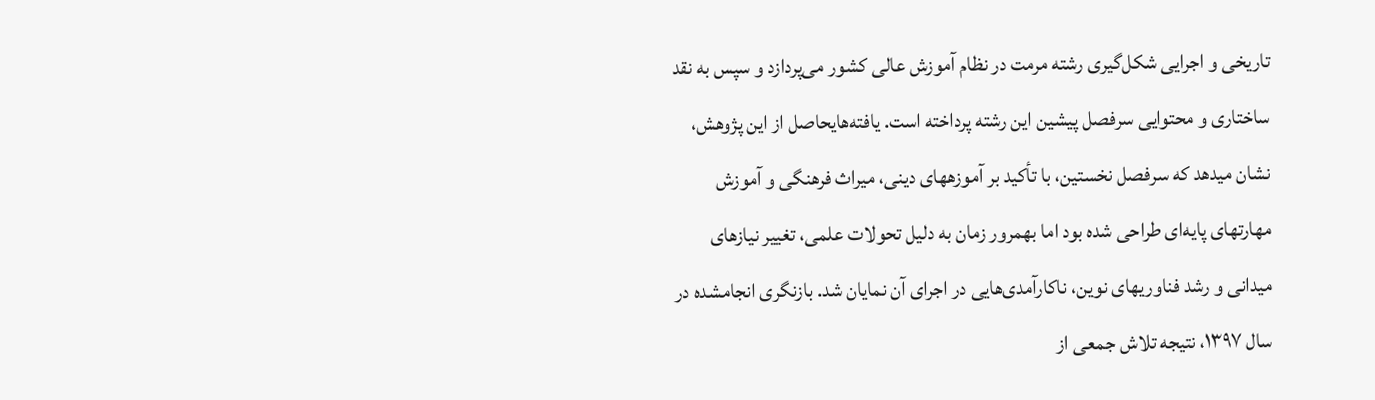تاریخی و اجرایی شکل‌گیری رشته مرمت در نظام آموزش عالی کشور می‌پردازد و سپس به نقد ساختاری و محتوایی سرفصل پیشین این رشته پرداخته است. یافته‌هایحاصل از این پژوهش، نشان میدهد که سرفصل نخستین، با تأکید بر آموزههای دینی، میراث فرهنگی و آموزش مهارتهای پایه‌ای طراحی شده بود اما بهمرور زمان به دلیل تحولات علمی، تغییر نیازهای میدانی و رشد فناوریهای نوین، ناکارآمدی‌هایی در اجرای آن نمایان شد. بازنگری انجامشده در سال ١٣٩٧، نتیجه تلاش جمعی از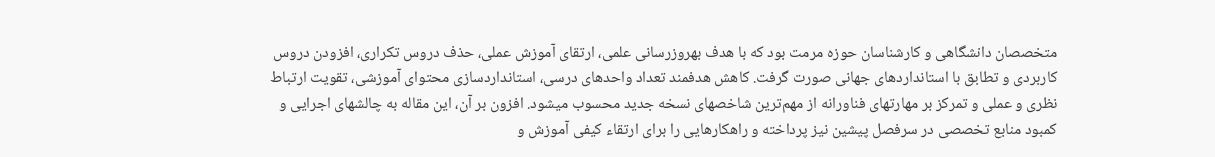متخصصان دانشگاهی و کارشناسان حوزه مرمت بود که با هدف بهروزرسانی علمی، ارتقای آموزش عملی، حذف دروس تکراری، افزودن دروس کاربردی و تطابق با استانداردهای جهانی صورت گرفت. کاهش هدفمند تعداد واحدهای درسی، استانداردسازی محتوای آموزشی، تقویت ارتباط نظری و عملی و تمرکز بر مهارتهای فناورانه از مهم‌ترین شاخصهای نسخه جدید محسوب میشود. افزون بر آن، این مقاله به چالشهای اجرایی و کمبود منابع تخصصی در سرفصل پیشین نیز پرداخته و راهکارهایی را برای ارتقاء کیفی آموزش و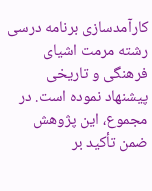کارآمدسازی برنامه درسی رشته مرمت اشیای فرهنگی و تاریخی پیشنهاد نموده است. در مجموع، این پژوهش ضمن تأکید بر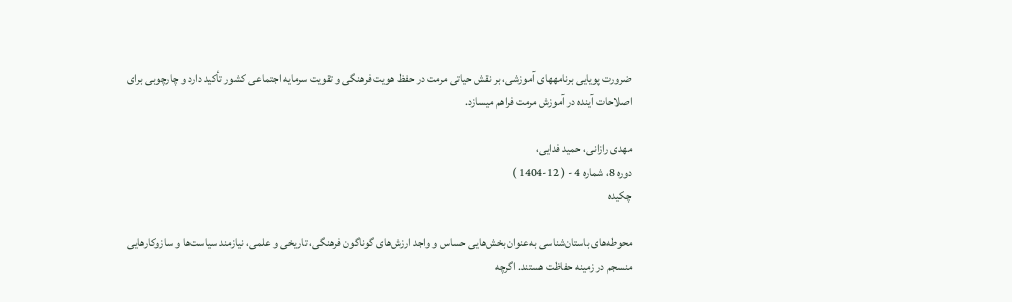ضرورت پویایی برنامههای آموزشی، بر نقش حیاتی مرمت در حفظ هویت فرهنگی و تقویت سرمایه اجتماعی کشور تأکید دارد و چارچوبی برای اصلاحات آینده در آموزش مرمت فراهم میسازد.

مهدی رازانی، حمید فدایی،
دوره 8، شماره 4 - ( 12-1404 )
چکیده

محوطه‌های باستان‌شناسی به‌عنوان بخش‌هایی حساس و واجد ارزش‌های گوناگون فرهنگی، تاریخی و علمی، نیازمند سیاست‌ها و سازوکارهایی منسجم در زمینه حفاظت هستند. اگرچه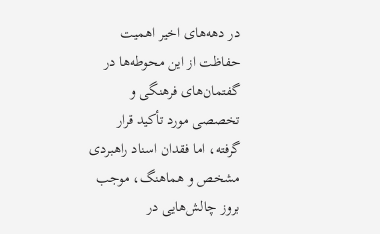در دهه‌های اخیر اهمیت حفاظت از این محوطه‌ها در گفتمان‌های فرهنگی و تخصصی مورد تأکید قرار گرفته، اما فقدان اسناد راهبردی مشخص و هماهنگ، موجب بروز چالش‌هایی در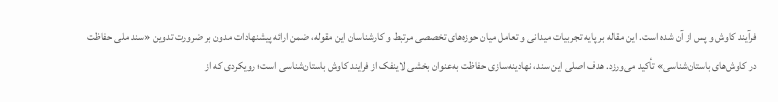فرآیند کاوش و پس از آن شده است. این مقاله بر پایه تجربیات میدانی و تعامل میان حوزه‌های تخصصی مرتبط و کارشناسان این مقوله، ضمن ارائه پیشنهادات مدون بر ضرورت تدوین «سند ملی حفاظت در کاوش‌های باستان‌شناسی» تأکید می‌ورزد. هدف اصلی این سند، نهادینه‌سازی حفاظت به‌عنوان بخشی لاینفک از فرایند کاوش باستان‌شناسی است؛ رویکردی که از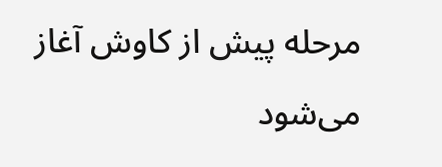مرحله پیش از کاوش آغاز می‌شود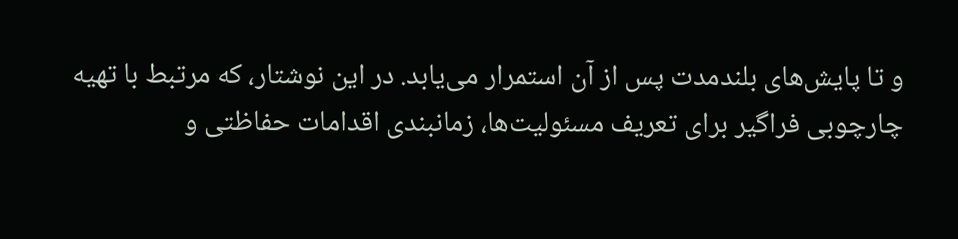و تا پایش‌های بلندمدت پس از آن استمرار می‌یابد. در این نوشتار، که مرتبط با تهیه چارچوبی فراگیر برای تعریف مسئولیت‌ها، زمانبندی اقدامات حفاظتی و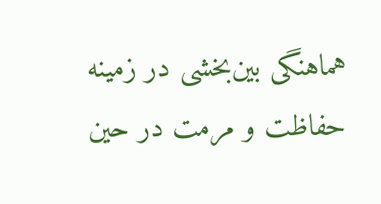هماهنگی بین‌بخشی در زمینه حفاظت و مرمت در حین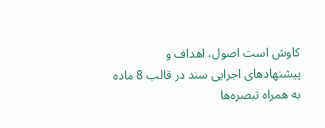کاوش است اصول، اهداف و پیشنهادهای اجرایی سند در قالب 8 ماده به همراه تبصره‌ها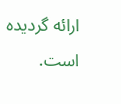ارائه گردیده است.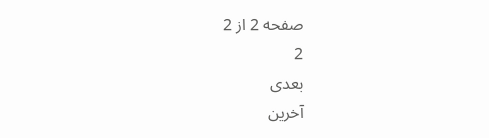صفحه 2 از 2
2
بعدی
آخرین